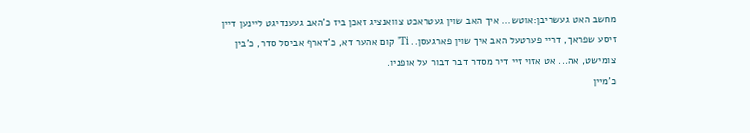מחשב האט געשריבן:אוטש... איך האב שוין געטראכט צוואנציג זאכן ביז כ'האב געענדיגט ליינען דיין זיסע שפראך, דריי פערטעל האב איך שוין פארגעסן.. Ti' קום אהער דא, כ'דארף אביסל סדר, כ'בין צומישט, אה... אט אזוי זיי דיר מסדר דבר דבור על אופניו.
כ'מיין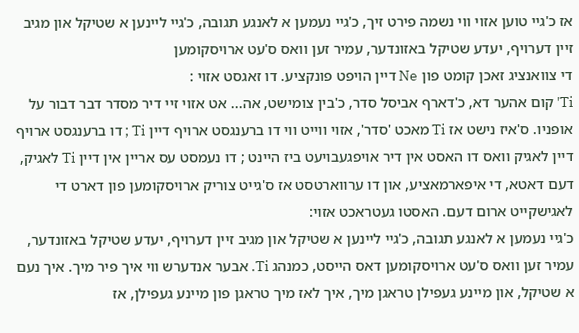אז כ'גיי טוען אזוי ווי נשמה פירט זיך, כ'גיי נעמען א לאנגע תגובה, כ'גיי ליינען א שטיקל און מגיב זיין דערויף, יעדע שטיקל באזונדער, עמיר זען וואס ס'עט ארויסקומען
די צוואנציג זאכן קומט פון Ne דיין הויפט פונקציע. דו זאגסט אזוי :
Ti' קום אהער דא, כ'דארף אביסל סדר, כ'בין צומישט, אה... אט אזוי זיי דיר מסדר דבר דבור על אופניו. ס'איז נישט אז Ti מאכט 'סדר', אזוי ווייט ווי דו ברענגסט ארויף דיין Ti ; דו ברענגסט ארויף דיין לאגיק וואס דו האסט אין דיר אויפגעבויעט ביז היינט ; דו נעמסט עס אריין אין דיין Ti לאגיק, דעם דאטא, די איפארמאציע, און דו ערווארטסט אז ס'גייט צוריק ארויסקומען פון דארט די לאגישקייט ארום דעם. האסטו געטראכט אזוי:
כ'גיי נעמען א לאנגע תגובה, כ'גיי ליינען א שטיקל און מגיב זיין דערויף, יעדע שטיקל באזונדער, עמיר זען וואס ס'עט ארויסקומען דאס הייסט, כמנהג Ti. אבער אנדערש ווי איך פיר מיך. איך נעם א שטיקל, און מיינע געפילן טראגן מיך, איך לאז מיך טראגן פון מיינע געפילן, אז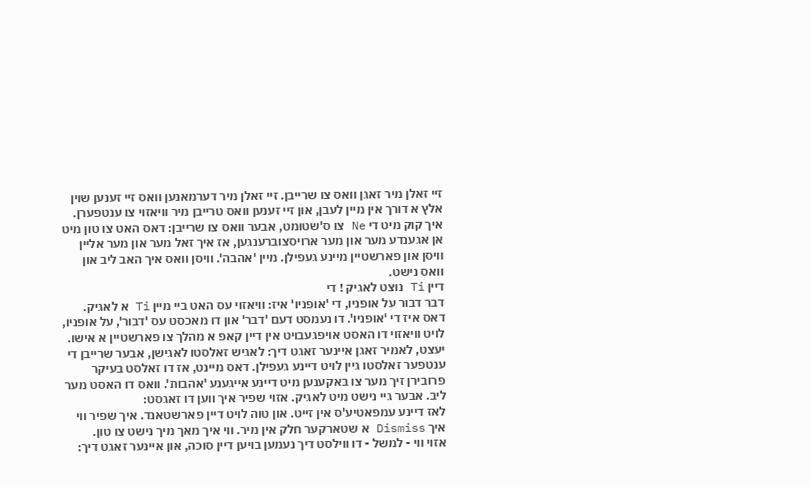זיי זאלן מיר זאגן וואס צו שרייבן. זיי זאלן מיר דערמאנען וואס זיי זענען שוין אלץ א דורך אין מיין לעבן, און זיי זענען וואס טרייבן מיר וויאזוי צו ענטפערן. איך קוק מיט די Ne צו ס'שטומט, אבער וואס צו שרייבן: דאס האט צו טון מיט אן אגענדע מער און מער ארויסצוברענגען, אז איך זאל מער און מער אליין וויסן און פארשטיין מיינע געפילן. מיין 'אהבה'. וויסן וואס איך האב ליב און וואס נישט.
דיין Ti נוצט לאגיק ! די
דבר דבור על אופניו, די 'אופניו' איז: וויאזוי עס האט ביי מיין Ti א לאגיק. דאס איז די 'אופניו'. דו נעמסט דעם 'דבר' און דו מאכסט עס 'דבור', על אופניו, לויט וויאזוי דו האסט אויפגעבויט אין דיין קאפ א מהלך צו פארשטיין א אישו.
יעצט, לאמיר זאגן איינער זאגט דיך: לאגיש זאלסטו לאגישן, אבער שרייבן די ענטפער זאלסטו גיין לויט דיינע געפילן. דאס מיינט, אז דו זאלסט בעיקר פרובירן זיך מער צו באקענען מיט דיינע אייגענע 'אהבות'. וואס דו האסט מער ליב. אבער גיי נישט מיט לאגיק. אזוי שפיר איך ווען דו זאגסט:
לאז דיינע עמפאטיע'ס אין זייט. און טוה לויט דיין פארשטאנד. איך שפיר ווי איך Dismiss א שטארקער חלק אין מיר. ווי איך מאך מיך נישט צו טון.
אזוי ווי - למשל - דו ווילסט דיך נעמען בויען דיין סוכה, און איינער זאגט דיך: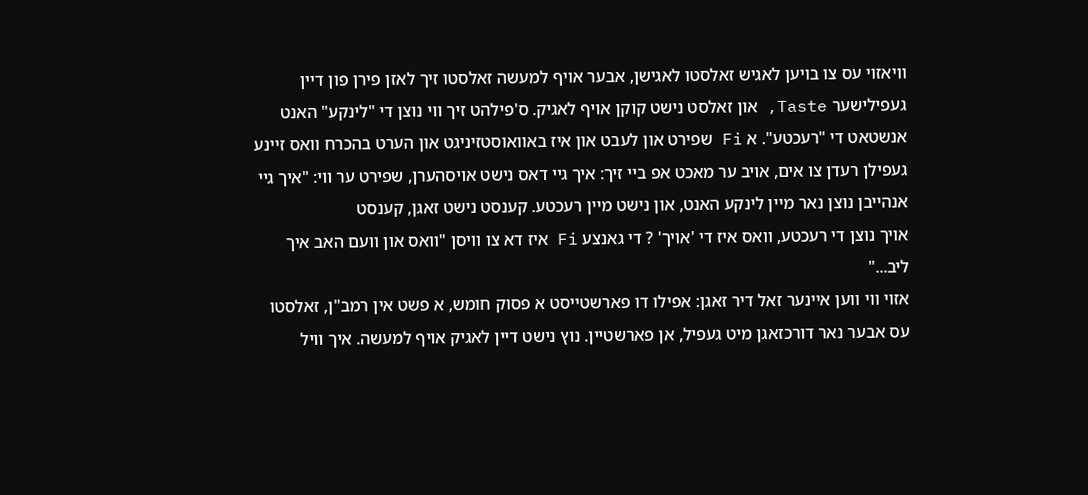וויאזוי עס צו בויען לאגיש זאלסטו לאגישן, אבער אויף למעשה זאלסטו זיך לאזן פירן פון דיין געפילישער Taste, און זאלסט נישט קוקן אויף לאגיק. ס'פילהט זיך ווי נוצן די "לינקע" האנט אנשטאט די "רעכטע". א Fi שפירט און לעבט און איז באוואוסטזיניגט און הערט בהכרח וואס זיינע געפילן רעדן צו אים, אויב ער מאכט אפ ביי זיך: איך גיי דאס נישט אויסהערן, שפירט ער ווי: "איך גיי אנהייבן נוצן נאר מיין לינקע האנט, און נישט מיין רעכטע. קענסט נישט זאגן, קענסט
אויך נוצן די רעכטע, וואס איז די 'אויך' ? די גאנצע Fi איז דא צו וויסן "וואס און וועם האב איך ליב..."
אזוי ווי ווען איינער זאל דיר זאגן: אפילו דו פארשטייסט א פסוק חומש, א פשט אין רמב"ן, זאלסטו עס אבער נאר דורכזאגן מיט געפיל, אן פארשטיין. נוץ נישט דיין לאגיק אויף למעשה. איך וויל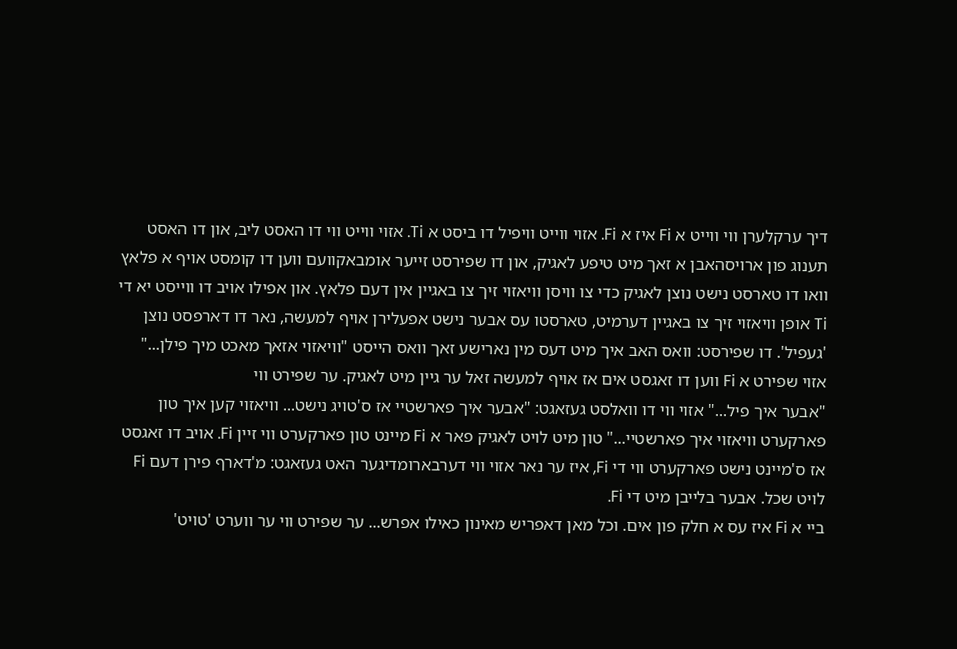דיך ערקלערן ווי ווייט א Fi איז א Fi. אזוי ווייט וויפיל דו ביסט א Ti. אזוי ווייט ווי דו האסט ליב, און דו האסט תענוג פון ארויסהאבן א זאך מיט טיפע לאגיק, און דו שפירסט זייער אומבאקוועם ווען דו קומסט אויף א פלאץ וואו דו טארסט נישט נוצן לאגיק כדי צו וויסן וויאזוי זיך צו באגיין אין דעם פלאץ. און אפילו אויב דו ווייסט יא די Ti אופן וויאזוי זיך צו באגיין דערמיט, טארסטו עס אבער נישט אפעלירן אויף למעשה, נאר דו דארפסט נוצן 'געפיל'. דו שפירסט: וואס האב איך מיט דעס מין נארישע זאך וואס הייסט "וויאזוי אזאך מאכט מיך פילן..." אזוי שפירט א Fi ווען דו זאגסט אים אז אויף למעשה זאל ער גיין מיט לאגיק. ער שפירט ווי
"אבער איך פיל..." אזוי ווי דו וואלסט געזאגט: "אבער איך פארשטיי אז ס'טויג נישט... וויאזוי קען איך טון פארקערט וויאזוי איך פארשטיי..." טון מיט לויט לאגיק פאר א Fi מיינט טון פארקערט ווי זיין Fi. אויב דו זאגסט אז ס'מיינט נישט פארקערט ווי די Fi, איז ער נאר אזוי ווי דערבארומדיגער האט געזאגט: מ'דארף פירן דעם Fi לויט שכל. אבער בלייבן מיט די Fi.
ביי א Fi איז עס א חלק פון אים. וכל מאן דאפריש מאינון כאילו אפרש... ער שפירט ווי ער ווערט 'טויט'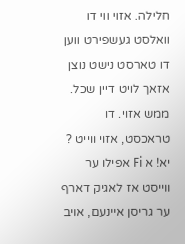חלילה. אזוי ווי דו וואלסט געשפירט ווען דו טארסט נישט נוצן אזאך לויט דיין שכל. ממש אזוי. דו טראכסט, אזוי ווייט ? יא! א Fi אפילו ער ווייסט אז לאגיק דארף ער גריסן איינעם, אויב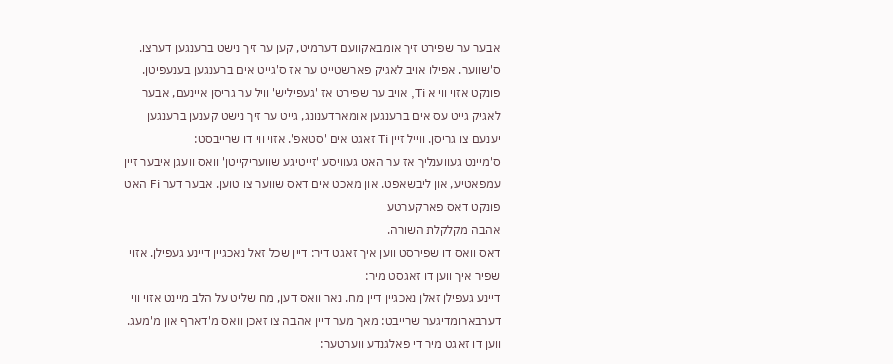אבער ער שפירט זיך אומבאקוועם דערמיט, קען ער זיך נישט ברענגען דערצו. ס'שווער. אפילו אויב לאגיק פארשטייט ער אז ס'גייט אים ברענגען בענעפיטן. פונקט אזוי ווי א Ti, אויב ער שפירט אז 'געפיליש' וויל ער גריסן איינעם, אבער לאגיק גייט עס אים ברענגען אומארדענונג, גייט ער זיך נישט קענען ברענגען יענעם צו גריסן. ווייל זיין Ti זאגט אים 'סטאפ'. אזוי ווי דו שרייבסט:
ס'מיינט געווענליך אז ער האט געוויסע 'זייטיגע שוועריקייטן' וואס וועגן איבער זיין עמפאטיע, און ליבשאפט. און מאכט אים דאס שווער צו טוען. אבער דער Fi האט פונקט דאס פארקערטע
אהבה מקלקלת השורה.
דאס וואס דו שפירסט ווען איך זאגט דיר: דיין שכל זאל נאכגיין דיינע געפילן. אזוי שפיר איך ווען דו זאגסט מיר:
דיינע געפילן זאלן נאכגיין דיין מח. נאר וואס דען, מח שליט על הלב מיינט אזוי ווי דערבארומדיגער שרייבט: מאך מער דיין אהבה צו זאכן וואס מ'דארף און מ'מעג.
ווען דו זאגט מיר די פאלגנדע ווערטער: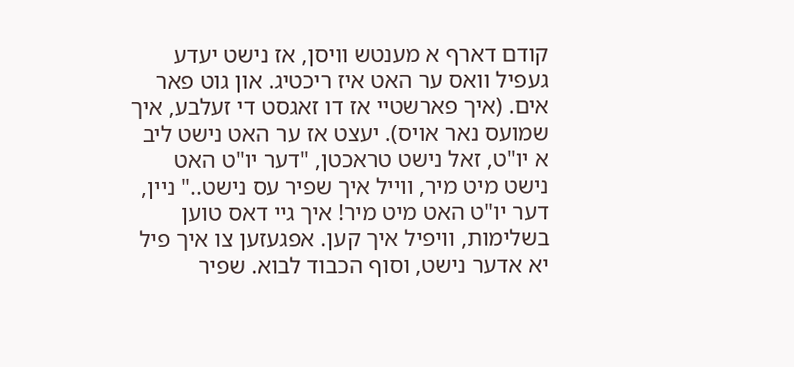קודם דארף א מענטש וויסן, אז נישט יעדע געפיל וואס ער האט איז ריכטיג. און גוט פאר אים. (איך פארשטיי אז דו זאגסט די זעלבע, איך שמועס נאר אויס). יעצט אז ער האט נישט ליב א יו"ט, זאל נישט טראכטן, "דער יו"ט האט נישט מיט מיר, ווייל איך שפיר עס נישט.." ניין, דער יו"ט האט מיט מיר! איך גיי דאס טוען בשלימות, וויפיל איך קען. אפגעזען צו איך פיל יא אדער נישט, וסוף הכבוד לבוא. שפיר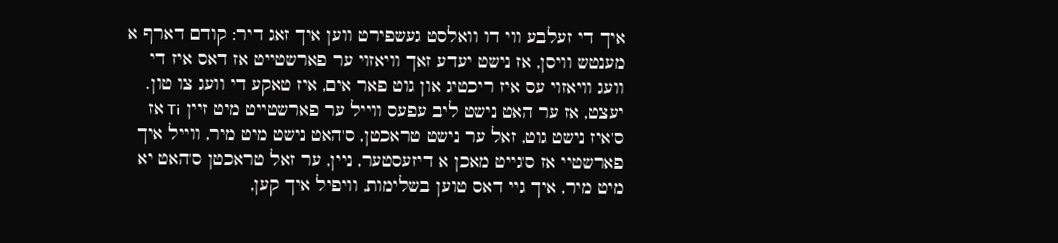איך די זעלבע ווי דו וואלסט געשפירט ווען איך זאג דיר: קודם דארף א מענטש וויסן, אז נישט יעדע זאך וויאזוי ער פארשטייט אז דאס איז די וועג וויאזוי עס איז ריכטיג און גוט פאר אים, איז טאקע די וועג צו טון. יעצט, אז ער האט נישט ליב עפעס ווייל ער פארשטייט מיט זיין Ti אז ס'איז נישט גוט, זאל ער נישט טראכטן, ס'האט נישט מיט מיר, ווייל איך פארשטיי אז ס'גייט מאכן א דיזעסטער, ניין, ער זאל טראכטן ס'האט יא מיט מיר, איך גיי דאס טוען בשלימות, וויפיל איך קען,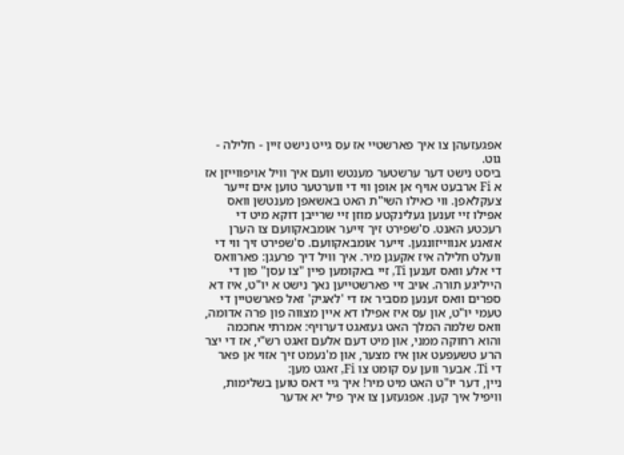אפגעזעהן צו איך פארשטיי אז עס גייט נישט זיין - חלילה - גוט.
ביסט נישט דער ערשטער מענטש וועם איך וויל אויפווייזן אז א Fi ארבעט אויף אן אופן ווי די ווערטער טוען אים זייער צעקלאפן. ווי כאילו השי"ת האט באשאפן מענטשן וואס אפילו זיי זענען געלינקטע מוזן זיי שרייבן דוקא מיט די רעכטע האנט. ס'שפירט זיך זייער אומבאקוועם צו הערן אזאנע אנווייזונגען. זייער אומבאקוועם. ס'שפירט זיך ווי די וועלט חלילה איז אקעגן מיר. איך וויל דיך פרעגן: פארוואס די אלע וואס זענען Ti, זיי באקומען פיין "צו עסן" פון די הייליגע תורה. אויב זיי פארשטייען נאך נישט א יו"ט, איז דא ספרים וואס זענען מסביר אז די 'לאגיק' זאל פארשטיין די טעמי יו"ט, און עס איז אפילו דא איין מצווה פון פרה אדומה, וואס שלמה המלך האט געזאגט דערויף: אמרתי אחכמה והוא רחוקה ממני, און מיט דעם אלעם זאגט רש"י, אז די יצר הרע טשעפעט און איז מצער, און מ'נעמט זיך אזוי אן פאר די Ti. אבער ווען עס קומט צו Fi, זאגט מען:
ניין, דער יו"ט האט מיט מיר! איך גיי דאס טוען בשלימות, וויפיל איך קען. אפגעזען צו איך פיל יא אדער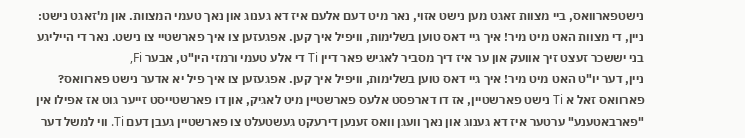נישטפארוואס, ביי מצוות זאגט מען נישט אזוי, נאר מיט דעם אלעם איז דא גענוג און נאך טעמי המצוות. און מ'זאגט נישט: ניין, די מצוות האט מיט מיר! איך גיי דאס טוען בשלימות, וויפיל איך קען. אפגעזען צו איך פארשטיי צו נישט. נאר די הייליגע בני יששכר זעצט זיך אוועק און ער איז דיך מסביר לאגיש פאר דיין Ti די אלע טעמי ורמזי היו"ט, אבער Fi,
ניין, דער יו"ט האט מיט מיר! איך גיי דאס טוען בשלימות, וויפיל איך קען. אפגעזען צו איך פיל יא אדער נישט פארוואס?
פארוואס זאל א Ti נישט פארשטיין, אז דו דארפסט אלעס פארשטיין מיט לאגיק, און דו פארשטייסט זייער גוט אז אפילו אין "פארבאטענע" ערטער איז דא גענוג און נאך וועגן וואס זענען דירעקט געשטעלט צו פארשטיין געבן דעם Ti. ווי למשל דער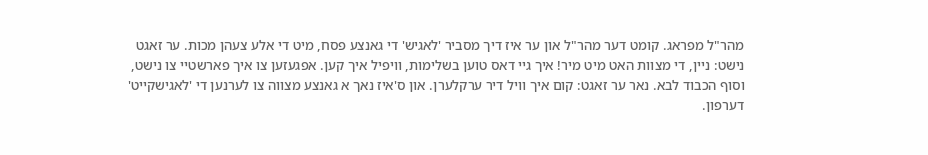מהר"ל מפראג. קומט דער מהר"ל און ער איז דיך מסביר 'לאגיש' די גאנצע פסח, מיט די אלע צעהן מכות. ער זאגט נישט: ניין, די מצוות האט מיט מיר! איך גיי דאס טוען בשלימות, וויפיל איך קען. אפגעזען צו איך פארשטיי צו נישט, וסוף הכבוד לבא. נאר ער זאגט: קום איך וויל דיר ערקלערן. און ס'איז נאך א גאנצע מצווה צו לערנען די 'לאגישקייט' דערפון.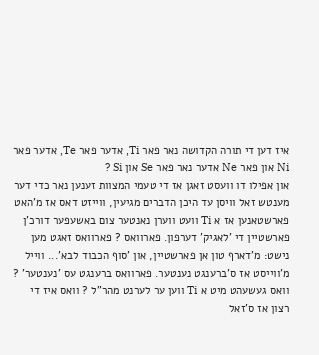איז דען די תורה הקדושה נאר פאר Ti, אדער פאר Te, אדער פאר Ni און פאר Ne אדער נאר פאר Se און Si ?
און אפילו דו וועסט זאגן אז די טעמי המצוות זענען נאר כדי דער מענטש זאל וויסן עד היכן הדברים מגיעין, ווייזט דאס אז מ'האט פארשטאנען אז א Ti וועט ווערן נאנטער צום באשעפער דורכ'ן פארשטיין די 'לאגיק' דערפון. פארוואס ? פארוואס זאגט מען נישט: מ'דארף טון אן פארשטיין, און 'סוף הכבוד לבא'... ווייל מ'ווייסט אז ס'ברענגט נענטער. פארוואס ברענגט עס 'נענטער' ? וואס געשעהט מיט א Ti ווען ער לערנט מהר"ל ? וואס איז די רצון אז ס'זאל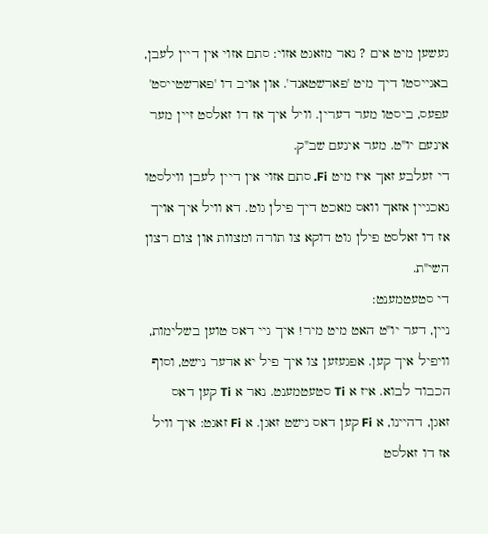געשען מיט אים ? נאר מזאגט אזוי: סתם אזוי אין דיין לעבן, באגייסטו דיך מיט 'פארשטאנד'. און אויב דו 'פארשטייסט' עפעס, ביסטו מער דערין. וויל איך אז דו זאלסט זיין מער אינעם יו"ט. מער אינעם שב"ק.
די זעלבע זאך איז מיט Fi. סתם אזוי אין דיין לעבן ווילסטו נאכגיין אזאך וואס מאכט דיך פילן גוט. דא וויל איך אויך אז דו זאלסט פילן גוט דוקא צו תורה ומצוות און צום רצון השי"ת.
די סטעטמענט:
ניין, דער יו"ט האט מיט מיר! איך גיי דאס טוען בשלימות, וויפיל איך קען. אפגעזען צו איך פיל יא אדער נישט, וסוף הכבוד לבוא. איז א Ti סטעטמענט. נאר א Ti קען דאס זאגן, דהיינו, א Fi קען דאס נישט זאגן. א Fi זאגט: איך וויל אז דו זאלסט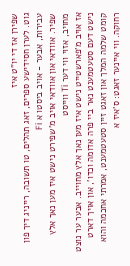שפירן אז די יו"ט איז
גוט. לערן חסידישע ספרים, זאג תהלים, טו תשובה, רייניג דיך פון עבירות, אבער - אויב ביסטו א Fi
שפיר. אוודאי און אוודאי אויב מ'שפירט נישט איז מען נאך אלץ מחויב, אזוי ווי דער Ti ווייסט
אז אויב מ'פארשטייט נישט איז מען נאך אלץ מחוייב. אבער ער נוצט נישט דעם סטעטמענט נאר ביי פרה אדומה וכדו', און אויך דארט קומט שלמה המלך און זאגט זיין סטעטמענט, אמרתי אחכמה והוא רחוקה. ווי איינער זאגט: ס'איז א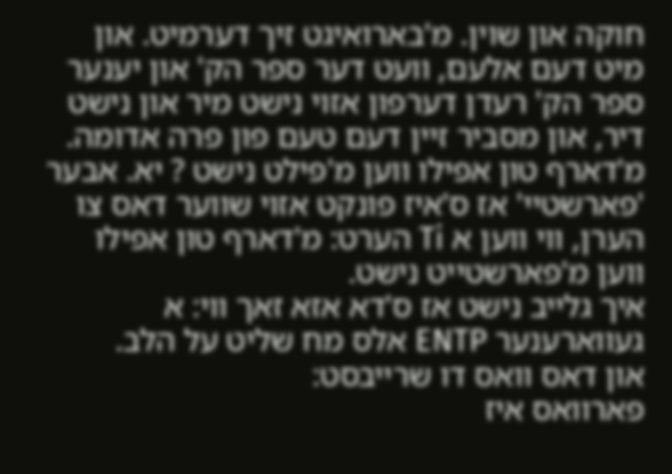חוקה און שוין. מ'בארואיגט זיך דערמיט. און מיט דעם אלעם, וועט דער ספר הק' און יענער ספר הק' רעדן דערפון אזוי נישט מיר און נישט דיר, און מסביר זיין דעם טעם פון פרה אדומה.
מ'דארף טון אפילו ווען מ'פילט נישט ? יא. אבער 'פארשטיי' אז ס'איז פונקט אזוי שווער דאס צו הערן, ווי ווען א Ti הערט: מ'דארף טון אפילו ווען מ'פארשטייט נישט.
איך גלייב נישט אז ס'דא אזא זאך ווי: א געווארענער ENTP אלס מח שליט על הלב.
און דאס וואס דו שרייבסט:
פארוואס איז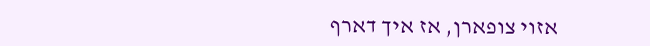אזוי צופארן, אז איך דארף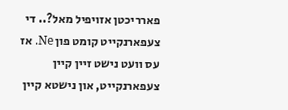פארריכטן אזויפיל מאל?.. די צעפארנקייט קומט פון Ne. אז עס וועט נישט זיין קיין צעפארנקייט, און נישטא קיין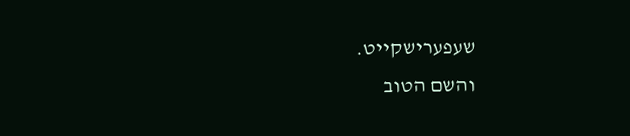שעפערישקייט.
והשם הטוב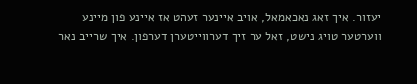יעזור. איך זאג נאכאמאל, אויב איינער זעהט אז איינע פון מיינע ווערטער טויג נישט, זאל ער זיך דערווייטערן דערפון. איך שרייב נאר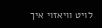לויט וויאזוי איך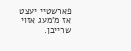פארשטיי יעצט אז מ'מעג אזוי שרייבן.